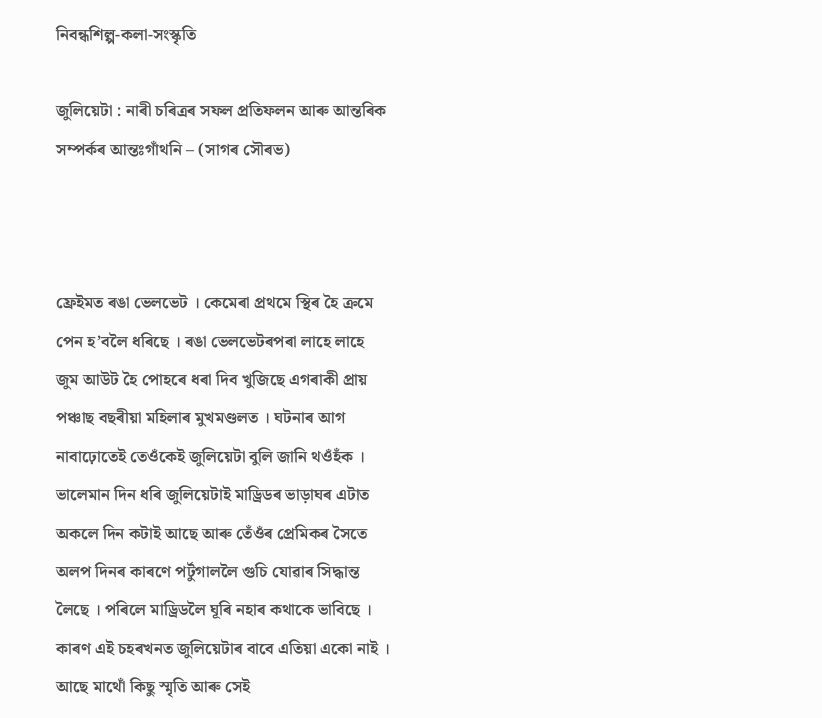নিবন্ধশিল্প-কলা-সংস্কৃতি

জুলিয়েটা : নাৰী চৰিত্ৰৰ সফল প্ৰতিফলন আৰু আন্তৰিক সম্পৰ্কৰ আন্তঃগাঁথনি – (সাগৰ সৌৰভ)



ফ্ৰেইমত ৰঙা ভেলভেট । কেমেৰা প্ৰথমে স্থিৰ হৈ ক্ৰমে পেন হ’বলৈ ধৰিছে । ৰঙা ভেলভেটৰপৰা লাহে লাহে জুম আউট হৈ পোহৰে ধৰা দিব খুজিছে এগৰাকী প্ৰায় পঞ্চাছ বছৰীয়া মহিলাৰ মুখমণ্ডলত । ঘটনাৰ আগ নাবাঢ়োতেই তেওঁকেই জুলিয়েটা বুলি জানি থওঁ‌হঁক । ভালেমান দিন ধৰি জুলিয়েটাই মাড্ৰিডৰ ভাড়াঘৰ এটাত অকলে দিন কটাই আছে আৰু তেঁ‌ওঁ‌ৰ প্ৰেমিকৰ সৈতে অলপ দিনৰ কাৰণে পৰ্টুগাললৈ গুচি যোৱাৰ সিদ্ধান্ত লৈছে । পৰিলে মাড্ৰিডলৈ ঘূৰি নহাৰ কথাকে ভাবিছে । কাৰণ এই চহৰখনত জুলিয়েটাৰ বাবে এতিয়া একো নাই । আছে মাথোঁ কিছু স্মৃতি আৰু সেই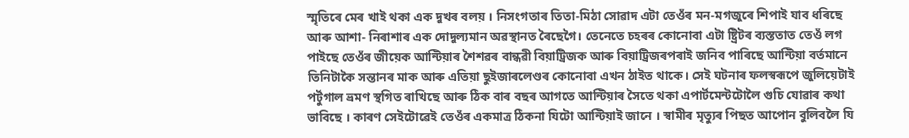স্মৃতিৰে মেৰ খাই থকা এক দুখৰ বলয় । নিসংগতাৰ তিতা-মিঠা সোৱাদ এটা তেওঁৰ মন-মগজুৰে শিপাই যাব ধৰিছে আৰু আশা- নিৰাশাৰ এক দোদুল্যমান অৱস্থানত ৰৈছেগৈ। তেনেতে চহৰৰ কোনোবা এটা ষ্ট্ৰিটৰ ব্যস্ততাত তেওঁ লগ পাইছে তেওঁ‌ৰ জীয়েক আন্টিয়াৰ শৈশৱৰ বান্ধৱী বিয়াট্ৰিজক আৰু বিয়াট্ৰিজৰপৰাই জনিব পাৰিছে আন্টিয়া বৰ্তমানে তিনিটাকৈ সন্তানৰ মাক আৰু এতিয়া ছুইজাৰলেণ্ডৰ কোনোবা এখন ঠাইত থাকে। সেই ঘটনাৰ ফলস্বৰূপে জুলিয়েটাই পৰ্টুগাল ভ্ৰমণ স্থগিত ৰাখিছে আৰু ঠিক বাৰ বছৰ আগতে আন্টিয়াৰ সৈতে থকা এপাৰ্টমেন্টটোলৈ গুচি যোৱাৰ কথা ভাবিছে । কাৰণ সেইটোৱেই তেওঁৰ একমাত্ৰ ঠিকনা যিটো আন্টিয়াই জানে । স্বামীৰ মৃত্যুৰ পিছত আপোন বুলিবলৈ যি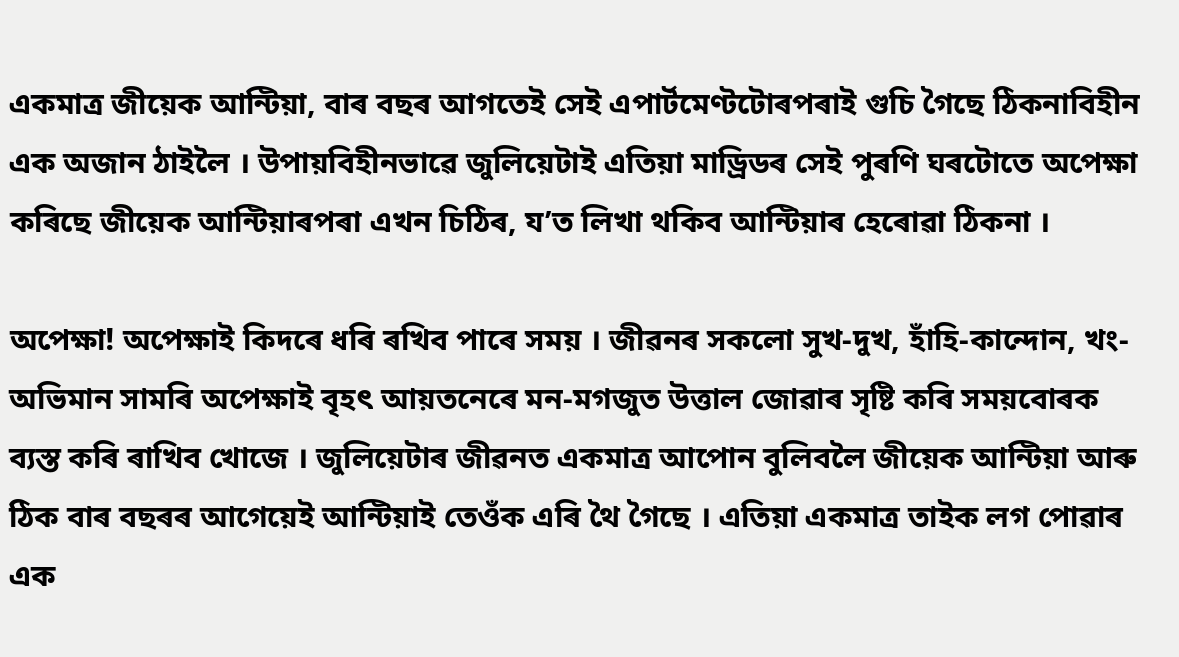একমাত্ৰ জীয়েক আন্টিয়া, বাৰ বছৰ আগতেই সেই এপাৰ্টমেণ্টটোৰপৰাই গুচি গৈছে ঠিকনাবিহীন এক অজান ঠাইলৈ । উপায়বিহীনভাৱে জুলিয়েটাই এতিয়া মাড্ৰিডৰ সেই পুৰণি ঘৰটোতে অপেক্ষা কৰিছে জীয়েক আন্টিয়াৰপৰা এখন চিঠিৰ, য’ত লিখা থকিব আন্টিয়াৰ হেৰোৱা ঠিকনা ।

অপেক্ষা! অপেক্ষাই কিদৰে ধৰি ৰখিব পাৰে সময় । জীৱনৰ সকলো সুখ-দুখ, হাঁহি-কান্দোন, খং-অভিমান সামৰি অপেক্ষাই বৃহৎ আয়তনেৰে মন-মগজুত উত্তাল জোৱাৰ সৃষ্টি কৰি সময়বোৰক ব্যস্ত কৰি ৰাখিব খোজে । জুলিয়েটাৰ জীৱনত একমাত্ৰ আপোন বুলিবলৈ জীয়েক আন্টিয়া আৰু ঠিক বাৰ বছৰৰ আগেয়েই আন্টিয়াই তেওঁক এৰি থৈ গৈছে । এতিয়া একমাত্ৰ তাইক লগ পোৱাৰ এক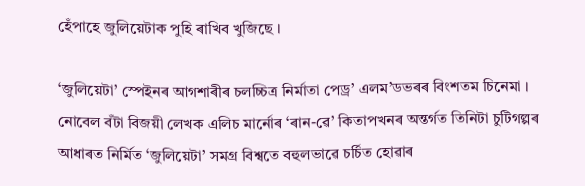হেঁপাহে জুলিয়েটাক পুহি ৰাখিব খুজিছে ।

‘জুলিয়েটা’ স্পেইনৰ আগশাৰীৰ চলচ্চিত্ৰ নিৰ্মাতা পেড্ৰ’ এলম’ডভৰৰ বিংশতম চিনেমা । নোবেল বঁ‌টা বিজয়ী লেখক এলিচ মাৰ্নোৰ ‘ৰান-ৱে’ কিতাপখনৰ অন্তৰ্গত তিনিটা চুটিগল্পৰ আধাৰত নিৰ্মিত ‘জুলিয়েটা’ সমগ্ৰ বিশ্বতে বহুলভাৱে চৰ্চিত হোৱাৰ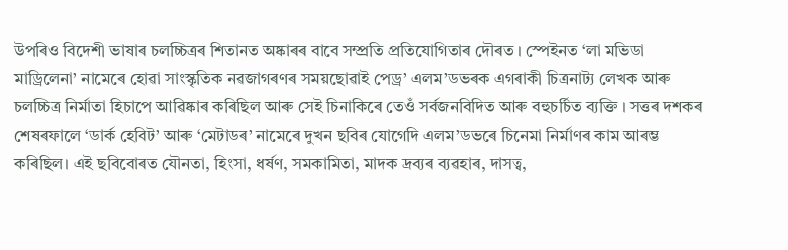উপৰিও বিদেশী ভাষাৰ চলচ্চিত্ৰৰ শিতানত অষ্কাৰৰ বাবে সম্প্ৰতি প্ৰতিযোগিতাৰ দৌৰত । স্পেইনত ‘লা মভিডা মাড্ৰিলেনা’ নামেৰে হোৱা সাংস্কৃতিক নৱজাগৰণৰ সময়ছোৱাই পেড্ৰ’ এলম’ডভৰক এগৰাকী চিত্ৰনাট্য লেখক আৰু চলচ্চিত্ৰ নিৰ্মাতা হিচাপে আৱিষ্কাৰ কৰিছিল আৰু সেই চিনাকিৰে তেওঁ সৰ্বজনবিদিত আৰু বহুচৰ্চিত ব্যক্তি । সত্তৰ দশকৰ শেষৰফালে ‘ডাৰ্ক হেবিট’ আৰু ‘মেটাডৰ’ নামেৰে দুখন ছবিৰ যোগেদি এলম’ডভৰে চিনেমা নিৰ্মাণৰ কাম আৰম্ভ কৰিছিল। এই ছবিবোৰত যৌনতা, হিংসা, ধৰ্ষণ, সমকামিতা, মাদক দ্ৰব্যৰ ব্যৱহাৰ, দাসত্ব,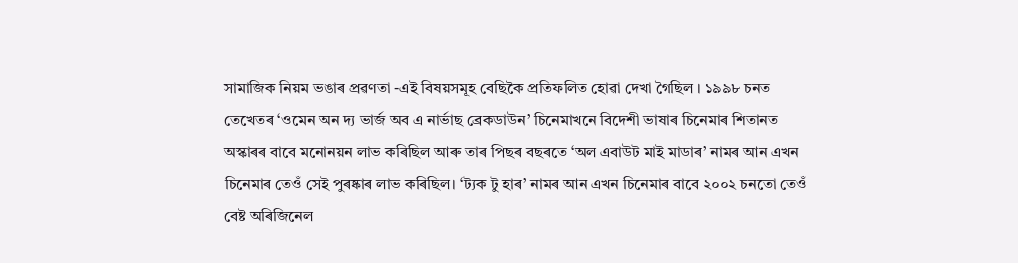সামাজিক নিয়ম ভঙাৰ প্ৰৱণতা -এই বিষয়সমূহ বেছিকৈ প্ৰতিফলিত হোৱা দেখা গৈছিল । ১৯৯৮ চনত তেখেতৰ ‘ওমেন অন দ্য ভাৰ্জ অব এ নাৰ্ভাছ ব্ৰেকডাউন’ চিনেমাখনে বিদেশী ভাষাৰ চিনেমাৰ শিতানত অস্কাৰৰ বাবে মনোনয়ন লাভ কৰিছিল আৰু তাৰ পিছৰ বছৰতে ‘অল এবাউট মাই মাডাৰ’ নামৰ আন এখন চিনেমাৰ তেওঁ সেই পুৰষ্কাৰ লাভ কৰিছিল। ‘ট্যক টু হাৰ’ নামৰ আন এখন চিনেমাৰ বাবে ২০০২ চনতো তেওঁ বেষ্ট অৰিজিনেল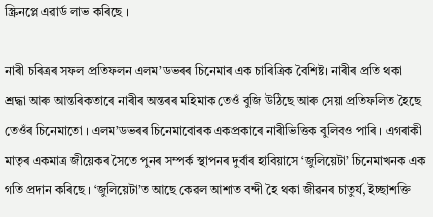স্ক্ৰিনপ্লে এৱাৰ্ড লাভ কৰিছে ।

নাৰী চৰিত্ৰৰ সফল প্ৰতিফলন এলম’ডভৰৰ চিনেমাৰ এক চাৰিত্ৰিক বৈশিষ্ট। নাৰীৰ প্ৰতি থকা শ্ৰদ্ধা আৰু আন্তৰিকতাৰে নাৰীৰ অন্তৰৰ মহিমাক তেওঁ বুজি উঠিছে আৰু সেয়া প্ৰতিফলিত হৈছে তেওঁৰ চিনেমাতো । এলম’ডভৰৰ চিনেমাবোৰক একপ্ৰকাৰে নাৰীভিত্তিক বুলিবও পাৰি । এগৰাকী মাতৃৰ একমাত্ৰ জীয়েকৰ সৈতে পুনৰ সম্পৰ্ক স্থাপনৰ দুৰ্বাৰ হাবিয়াসে ‘জুলিয়েটা’ চিনেমাখনক এক গতি প্ৰদান কৰিছে । ‘জুলিয়েটা’ত আছে কেৱল আশাত বন্দী হৈ থকা জীৱনৰ চাতুৰ্য, ইচ্ছাশক্তি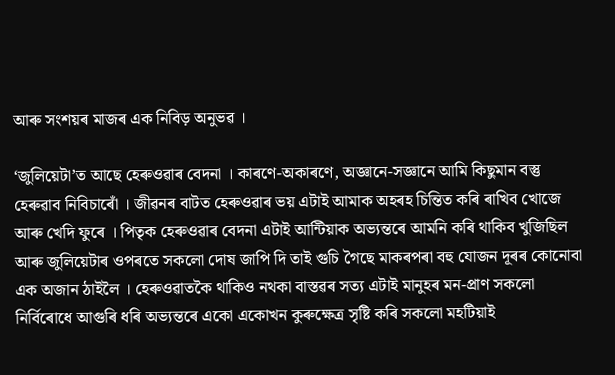আৰু সংশয়ৰ মাজৰ এক নিবিড় অনুভৱ ।

‘জুলিয়েটা’ত আছে হেৰুওৱাৰ বেদনা । কাৰণে-অকাৰণে, অজ্ঞানে-সজ্ঞানে আমি কিছুমান বস্তু হেৰুৱাব নিবিচাৰোঁ । জীৱনৰ বাটত হেৰুওৱাৰ ভয় এটাই আমাক অহৰহ চিন্তিত কৰি ৰাখিব খোজে আৰু খেদি ফুৰে । পিতৃক হেৰুওৱাৰ বেদনা এটাই আন্টিয়াক অভ্যন্তৰে আমনি কৰি থাকিব খুজিছিল আৰু জুলিয়েটাৰ ওপৰতে সকলো দোষ জাপি দি তাই গুচি গৈছে মাকৰপৰা বহু যোজন দূৰৰ কোনোবা এক অজান ঠাইলৈ । হেৰুওৱাতকৈ থাকিও নথকা বাস্তৱৰ সত্য এটাই মানুহৰ মন-প্ৰাণ সকলো নিৰ্বিৰোধে আগুৰি ধৰি অভ্যন্তৰে একো একোখন কুৰুক্ষেত্ৰ সৃষ্টি কৰি সকলো মহটিয়াই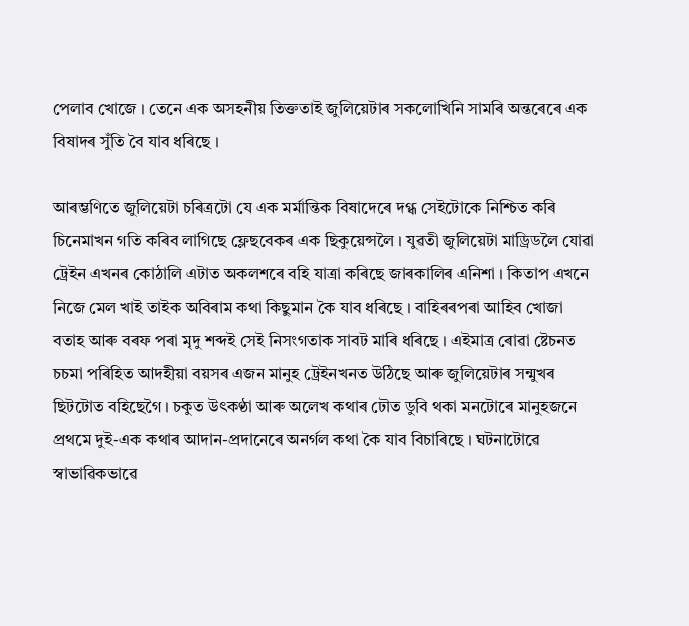পেলাব খোজে । তেনে এক অসহনীয় তিক্ততাই জুলিয়েটাৰ সকলোখিনি সামৰি অন্তৰেৰে এক বিষাদৰ সুঁতি বৈ যাব ধৰিছে ।

আৰম্ভণিতে জুলিয়েটা চৰিত্ৰটো যে এক মৰ্মান্তিক বিষাদেৰে দগ্ধ সেইটোকে নিশ্চিত কৰি চিনেমাখন গতি কৰিব লাগিছে ফ্লেছবেকৰ এক ছিকুয়েন্সলৈ । যুৱতী জুলিয়েটা মাড্ৰিডলৈ যোৱা ট্ৰেইন এখনৰ কোঠালি এটাত অকলশৰে বহি যাত্ৰা কৰিছে জাৰকালিৰ এনিশা । কিতাপ এখনে নিজে মেল খাই তাইক অবিৰাম কথা কিছুমান কৈ যাব ধৰিছে । বাহিৰৰপৰা আহিব খোজা বতাহ আৰু বৰফ পৰা মৃদু শব্দই সেই নিসংগতাক সাবট মাৰি ধৰিছে । এইমাত্ৰ ৰোৱা ষ্টেচনত চচমা পৰিহিত আদহীয়া বয়সৰ এজন মানুহ ট্ৰেইনখনত উঠিছে আৰু জুলিয়েটাৰ সন্মুখৰ ছিটটোত বহিছেগৈ । চকুত উৎকণ্ঠা আৰু অলেখ কথাৰ ঢৌত ডুবি থকা মনটোৰে মানুহজনে প্ৰথমে দুই-এক কথাৰ আদান-প্ৰদানেৰে অনৰ্গল কথা কৈ যাব বিচাৰিছে । ঘটনাটোৱে স্বাভাৱিকভাৱে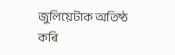জুলিয়েটাক অতিষ্ঠ কৰি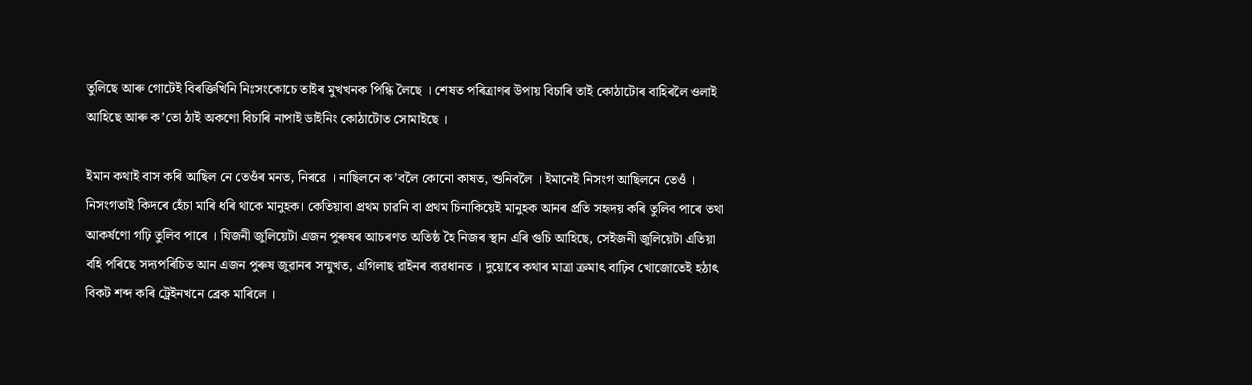তুলিছে আৰু গোটেই বিৰক্তিখিনি নিঃসংকোচে তাইৰ মুখখনক পিন্ধি লৈছে । শেষত পৰিত্ৰাণৰ উপায় বিচাৰি তাই কোঠাটোৰ বাহিৰলৈ ওলাই আহিছে আৰু ক’তো ঠাই অকণো বিচাৰি নাপাই ডাইনিং কোঠাটোত সোমাইছে ।

ইমান কথাই বাস কৰি আছিল নে তেওঁৰ মনত, নিৰৱে । নাছিলনে ক’বলৈ কোনো কাষত, শুনিবলৈ । ইমানেই নিসংগ আছিলনে তেওঁ । নিসংগতাই কিদৰে হেঁচা মাৰি ধৰি থাকে মানুহক। কেতিয়াবা প্ৰথম চাৱনি বা প্ৰথম চিনাকিয়েই মানুহক আনৰ প্ৰতি সহৃদয় কৰি তুলিব পাৰে তথা আকৰ্ষণো গঢ়ি তুলিব পাৰে । যিজনী জুলিয়েটা এজন পুৰুষৰ আচৰণত অতিষ্ঠ হৈ নিজৰ স্থান এৰি গুচি আহিছে, সেইজনী জুলিয়েটা এতিয়া বহি পৰিছে সদ্যপৰিচিত আন এজন পুৰুষ জুৱানৰ সন্মুখত, এগিলাছ ৱাইনৰ ব্যৱধানত । দুয়োৰে কথাৰ মাত্ৰা ক্ৰমাৎ বাঢ়িব খোজোতেই হঠাৎ বিকট শব্দ কৰি ট্ৰেইনখনে ব্ৰেক মাৰিলে ।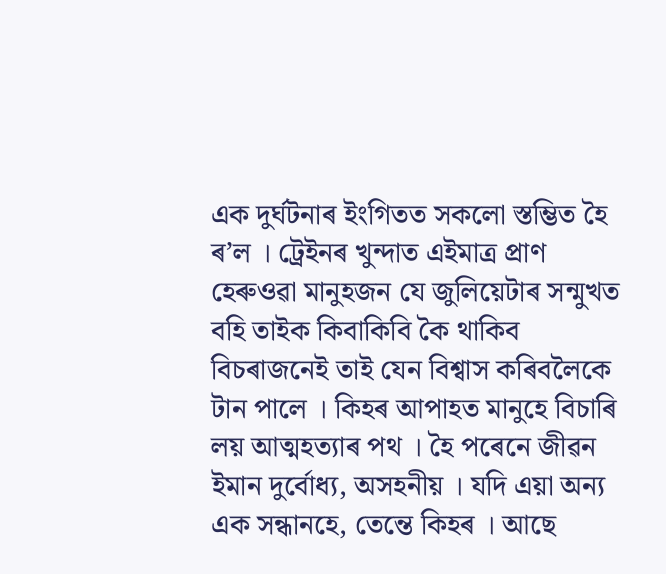এক দুৰ্ঘটনাৰ ইংগিতত সকলো স্তম্ভিত হৈ ৰ’ল । ট্ৰেইনৰ খুন্দাত এইমাত্ৰ প্ৰাণ হেৰুওৱা মানুহজন যে জুলিয়েটাৰ সন্মুখত বহি তাইক কিবাকিবি কৈ থাকিব বিচৰাজনেই তাই যেন বিশ্বাস কৰিবলৈকে টান পালে । কিহৰ আপাহত মানুহে বিচাৰি লয় আত্মহত্যাৰ পথ । হৈ পৰেনে জীৱন ইমান দুৰ্বোধ্য, অসহনীয় । যদি এয়া অন্য এক সন্ধানহে, তেন্তে কিহৰ । আছে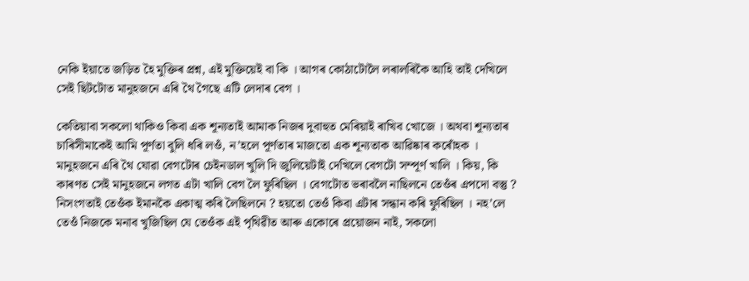নেকি ইয়াতে জড়িত হৈ মুক্তিৰ প্ৰশ্ন, এই মুক্তিয়েই বা কি । আগৰ কোঠাটোলৈ লৰালৰিকৈ আহি তাই দেখিলে সেই ছিটটোত মানুহজনে এৰি থৈ গৈছে এটি লেদাৰ বেগ ।

কেতিয়াবা সকলো থাকিও কিবা এক শূন্যতাই আমাক নিজৰ দুবাহুত মেৰিয়াই ৰাখিব খোজে । অথবা শূন্যতাৰ চাৰিসীমাকেই আমি পূৰ্ণতা বুলি ধৰি লওঁ, ন’হলে পূৰ্ণতাৰ মাজতো এক শূন্যতাক আৱিষ্কাৰ কৰোঁহক । মানুহজনে এৰি থৈ যোৱা বেগটোৰ চেইনডাল খুলি দি জুলিয়েটাই দেখিলে বেগটো সম্পূৰ্ণ খালি । কিয়, কি কাৰণত সেই মানুহজনে লগত এটা খালি বেগ লৈ ফুৰিছিল । বেগটোত ভৰাবলৈ নাছিলনে তেওঁৰ এপদো বস্তু ? নিসংগতাই তেওঁক ইমানকৈ একাত্ম কৰি লৈছিলনে ? হয়তো তেওঁ কিবা এটাৰ সন্ধান কৰি ফুৰিছিল । নহ’লে তেওঁ নিজকে মনাব খুজিছিল যে তেওঁক এই পৃথিৱীত আৰু একোৰে প্ৰয়োজন নাই, সকলো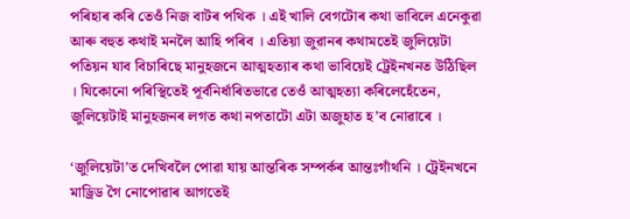পৰিহাৰ কৰি তেওঁ নিজ বাটৰ পথিক । এই খালি বেগটোৰ কথা ভাবিলে এনেকুৱা আৰু বহুত কথাই মনলৈ আহি পৰিব । এতিয়া জুৱানৰ কথামতেই জুলিয়েটা পতিয়ন যাব বিচাৰিছে মানুহজনে আত্মহত্যাৰ কথা ভাবিয়েই ট্ৰেইনখনত উঠিছিল । যিকোনো পৰিস্থিতেই পূৰ্বনিৰ্ধাৰিতভাৱে তেওঁ আত্মহত্যা কৰিলেহেঁতেন, জুলিয়েটাই মানুহজনৰ লগত কথা নপতাটো এটা অজুহাত হ’ব নোৱাৰে ।

‘জুলিয়েটা’ত দেখিবলৈ পোৱা যায় আন্তৰিক সম্পৰ্কৰ আন্তঃগাঁথনি । ট্ৰেইনখনে মাড্ৰিড গৈ নোপোৱাৰ আগতেই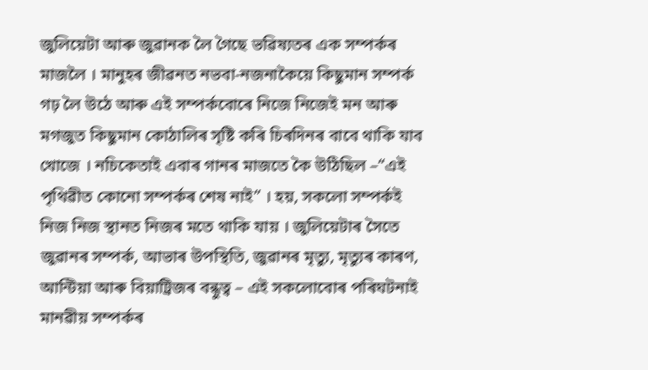জুলিয়েটা আৰু জুৱানক লৈ গৈছে ভৱিষ্যতৰ এক সম্পৰ্কৰ মাজলৈ । মানুহৰ জীৱনত নভবা-নজনাকৈয়ে কিছুমান সম্পৰ্ক গঢ় লৈ উঠে আৰু এই সম্পৰ্কবোৰে নিজে নিজেই মন আৰু মগজুত কিছুমান কোঠালিৰ সৃষ্টি কৰি চিৰদিনৰ বাবে থাকি যাব খোজে । নচিকেতাই এবাৰ গানৰ মাজতে কৈ উঠিছিল –“এই পৃথিৱীত কোনো সম্পৰ্কৰ শেষ নাই” । হয়, সকলো সম্পৰ্কই নিজ নিজ স্থানত নিজৰ মতে থাকি যায় । জুলিয়েটাৰ সৈতে জুৱানৰ সম্পৰ্ক, আভাৰ উপস্থিতি, জুৱানৰ মৃত্যু, মৃত্যুৰ কাৰণ, আন্টিয়া আৰু বিয়াট্ৰিজৰ বন্ধুত্ব – এই সকলোবোৰ পৰিঘটনাই মানৱীয় সম্পৰ্কৰ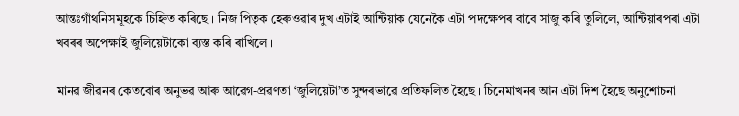আন্তঃগাঁথনিসমূহকে চিহ্নিত কৰিছে । নিজ পিতৃক হেৰুওৱাৰ দুখ এটাই আন্টিয়াক যেনেকৈ এটা পদক্ষেপৰ বাবে সাজু কৰি তুলিলে, আন্টিয়াৰপৰা এটা খবৰৰ অপেক্ষাই জুলিয়েটাকো ব্যস্ত কৰি ৰাখিলে ।

মানৱ জীৱনৰ কেতবোৰ অনুভৱ আৰু আৱেগ-প্ৰৱণতা ‘জুলিয়েটা’ত সুন্দৰভাৱে প্ৰতিফলিত হৈছে । চিনেমাখনৰ আন এটা দিশ হৈছে অনুশোচনা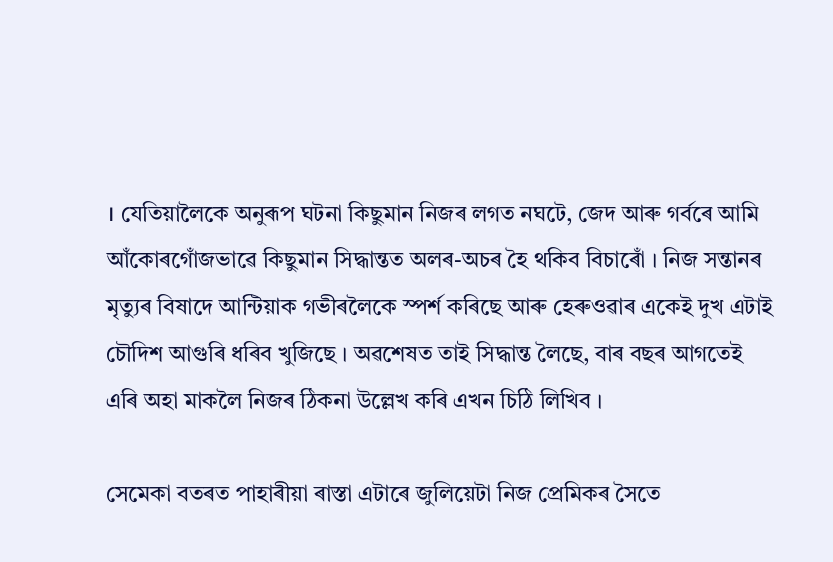। যেতিয়ালৈকে অনুৰূপ ঘটনা কিছুমান নিজৰ লগত নঘটে, জেদ আৰু গৰ্বৰে আমি আঁকোৰগোঁজভাৱে কিছুমান সিদ্ধান্তত অলৰ-অচৰ হৈ থকিব বিচাৰোঁ । নিজ সন্তানৰ মৃত্যুৰ বিষাদে আন্টিয়াক গভীৰলৈকে স্পৰ্শ কৰিছে আৰু হেৰুওৱাৰ একেই দুখ এটাই চৌদিশ আগুৰি ধৰিব খুজিছে । অৱশেষত তাই সিদ্ধান্ত লৈছে, বাৰ বছৰ আগতেই এৰি অহা মাকলৈ নিজৰ ঠিকনা উল্লেখ কৰি এখন চিঠি লিখিব ।

সেমেকা বতৰত পাহাৰীয়া ৰাস্তা এটাৰে জুলিয়েটা নিজ প্ৰেমিকৰ সৈতে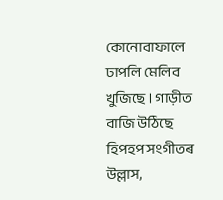কোনোবাফালে ঢাপলি মেলিব খুজিছে । গাড়ীত বাজি উঠিছে হিপহপ সংগীতৰ উল্লাস,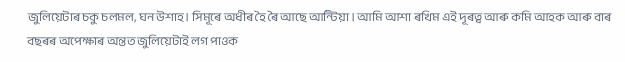জুলিয়েটাৰ চকু চলমল, ঘন উশাহ। সিমূৰে অধীৰ হৈ ৰৈ আছে আন্টিয়া। আমি আশা ৰখিম এই দূৰত্ব আৰু কমি আহক আৰু বাৰ বছৰৰ অপেক্ষাৰ অন্তত জুলিয়েটাই লগ পাওক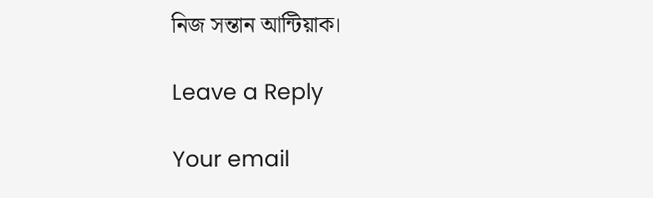নিজ সন্তান আন্টিয়াক।

Leave a Reply

Your email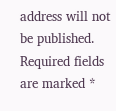address will not be published. Required fields are marked *